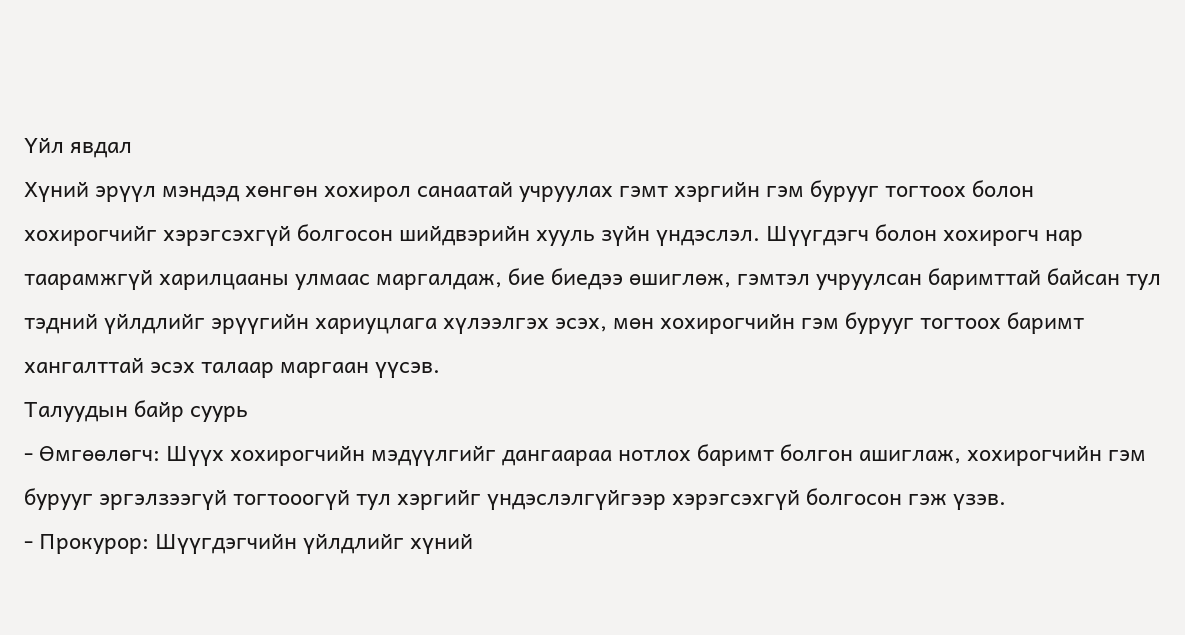Үйл явдал
Хүний эрүүл мэндэд хөнгөн хохирол санаатай учруулах гэмт хэргийн гэм бурууг тогтоох болон хохирогчийг хэрэгсэхгүй болгосон шийдвэрийн хууль зүйн үндэслэл. Шүүгдэгч болон хохирогч нар таарамжгүй харилцааны улмаас маргалдаж, бие биедээ өшиглөж, гэмтэл учруулсан баримттай байсан тул тэдний үйлдлийг эрүүгийн хариуцлага хүлээлгэх эсэх, мөн хохирогчийн гэм бурууг тогтоох баримт хангалттай эсэх талаар маргаан үүсэв.
Талуудын байр суурь
- Өмгөөлөгч: Шүүх хохирогчийн мэдүүлгийг дангаараа нотлох баримт болгон ашиглаж, хохирогчийн гэм бурууг эргэлзээгүй тогтооогүй тул хэргийг үндэслэлгүйгээр хэрэгсэхгүй болгосон гэж үзэв.
- Прокурор: Шүүгдэгчийн үйлдлийг хүний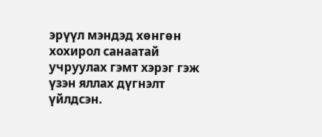эрүүл мэндэд хөнгөн хохирол санаатай учруулах гэмт хэрэг гэж үзэн яллах дүгнэлт үйлдсэн.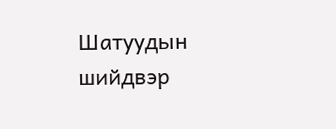Шатуудын шийдвэр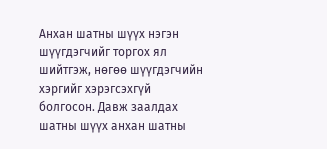Анхан шатны шүүх нэгэн шүүгдэгчийг торгох ял шийтгэж, нөгөө шүүгдэгчийн хэргийг хэрэгсэхгүй болгосон. Давж заалдах шатны шүүх анхан шатны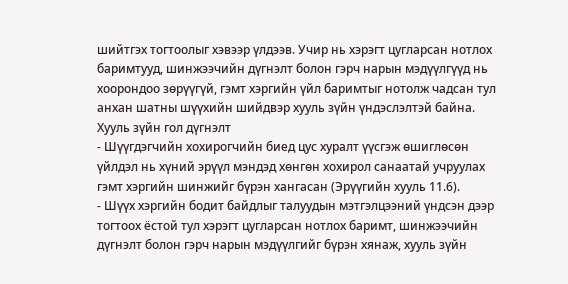шийтгэх тогтоолыг хэвээр үлдээв. Учир нь хэрэгт цугларсан нотлох баримтууд, шинжээчийн дүгнэлт болон гэрч нарын мэдүүлгүүд нь хоорондоо зөрүүгүй, гэмт хэргийн үйл баримтыг нотолж чадсан тул анхан шатны шүүхийн шийдвэр хууль зүйн үндэслэлтэй байна.
Хууль зүйн гол дүгнэлт
- Шүүгдэгчийн хохирогчийн биед цус хуралт үүсгэж өшиглөсөн үйлдэл нь хүний эрүүл мэндэд хөнгөн хохирол санаатай учруулах гэмт хэргийн шинжийг бүрэн хангасан (Эрүүгийн хууль 11.6).
- Шүүх хэргийн бодит байдлыг талуудын мэтгэлцээний үндсэн дээр тогтоох ёстой тул хэрэгт цугларсан нотлох баримт, шинжээчийн дүгнэлт болон гэрч нарын мэдүүлгийг бүрэн хянаж, хууль зүйн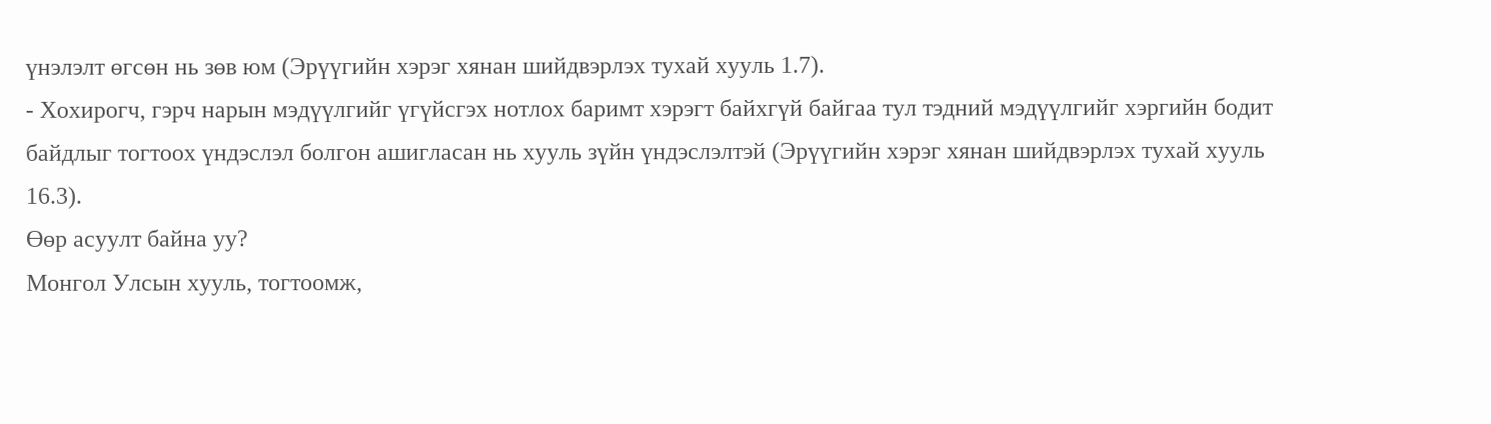үнэлэлт өгсөн нь зөв юм (Эрүүгийн хэрэг хянан шийдвэрлэх тухай хууль 1.7).
- Хохирогч, гэрч нарын мэдүүлгийг үгүйсгэх нотлох баримт хэрэгт байхгүй байгаа тул тэдний мэдүүлгийг хэргийн бодит байдлыг тогтоох үндэслэл болгон ашигласан нь хууль зүйн үндэслэлтэй (Эрүүгийн хэрэг хянан шийдвэрлэх тухай хууль 16.3).
Өөр асуулт байна уу?
Монгол Улсын хууль, тогтоомж,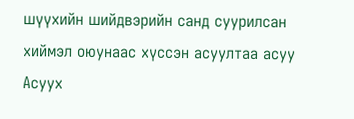шүүхийн шийдвэрийн санд суурилсан хиймэл оюунаас хүссэн асуултаа асуу
Асуух